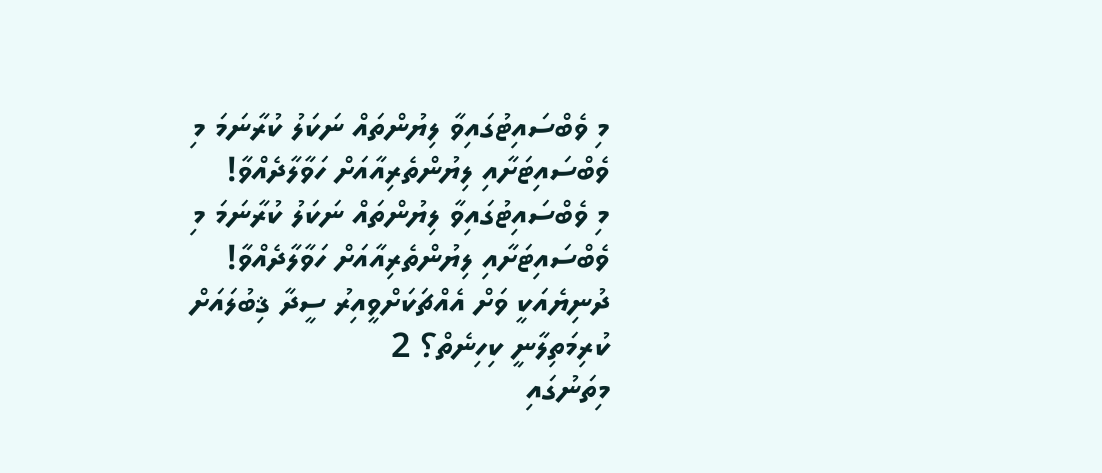މި ވެބްސައިޓުގައިވާ ލިޔުންތައް ނަކަލު ކުރާނަމަ މި ވެބްސައިޓަށާއި ލިޔުންތެރިއާއަށް ހަވާލާދެއްވާ!
މި ވެބްސައިޓުގައިވާ ލިޔުންތައް ނަކަލު ކުރާނަމަ މި ވެބްސައިޓަށާއި ލިޔުންތެރިއާއަށް ހަވާލާދެއްވާ!
ދުނިޔެއަކީ ވަށް އެއްޗަކަށްވީއިރު ސީދާ ޤިބުލައަށް ކުރިމަތިލާނީ ކިހިނެތް؟ 2
މިތަނުގައި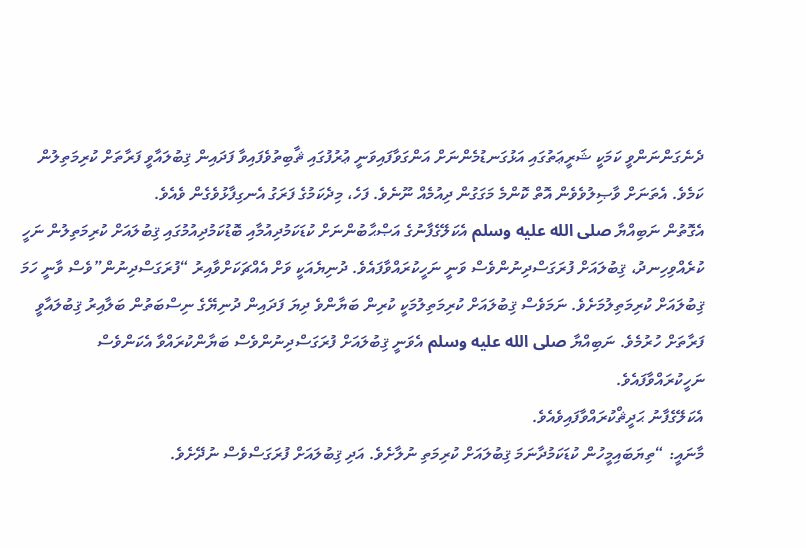ދެނެގަންނަންވީ ކަމަކީ ޝަރީޢަތުގައި އަޅުގަނޑުމެންނަށް އަންގަވާފައިވަނީ ޢުރުފުގައި ޘާބިތުވެފައިވާ ފަދައިން ޤިބުލައާވީ ފަރާތަށް ކުރިމަތިލުން ކަމެވެ. އެތަނަށް ވާޞިލުވެވެން އޮތް ކޮންމެ މަގަގުން ދިއުމެއް ނޫނެވެ. ފަހެ، މިދެކަމުގެ ފަރަގު އެނގިފާޅުވެގެން ވެއެވެ.
އެގޮތުން ނަބިއްޔާ صلى الله عليه وسلم އެކަލޭގެފާނުގެ އަޞްޙާބުންނަށް ކުޑަކަމުދިއުމާއި ބޮޑުކަމުދިއުމުގައި ޤިބުލައަށް ކުރިމަތިލުން ނަހީ ކުރެއްވިހިނދު، ޤިބުލައަށް ފުރަގަސްދިނުންވެސް ވަނީ ނަހީކުރައްވާފައެވެ. ދުނިޔެއަކީ ވަށް އެއްޗަކަށްވާއިރު “ފުރަގަސްދިނުން”ވެސް ވާނީ ހަމަ ޤިބުލައަށް ކުރިމަތިލުމަށެވެ. ނަމަވެސް ޤިބުލައަށް ކުރިމަތިލުމަކީ ކުރިން ބަޔާންވެ ދިޔަ ފަދައިން ދުނިޔޭގެ ނިސްބަތުން ބަލާއިރު ޤިބުލައާވީ ފަރާތަށް ހުރުމެވެ. ނަބިއްޔާ صلى الله عليه وسلم އެވަނީ ޤިބުލައަށް ފުރަގަސްދިނުންވެސް ބަޔާންކުރައްވާ އެކަންވެސް ނަހީކުރައްވާފައެވެ.
އެކަލޭގެފާނު ޙަދީޘްކުރައްވާފައިވެއެވެ.
މާނައީ: “ތިޔަބައިމީހުން ކުޑަކަމުދާނަމަ ޤިބުލައަށް ކުރިމަތި ނުލާށެވެ. އަދި ޤިބުލައަށް ފުރަގަސްވެސް ނުދޭށެވެ.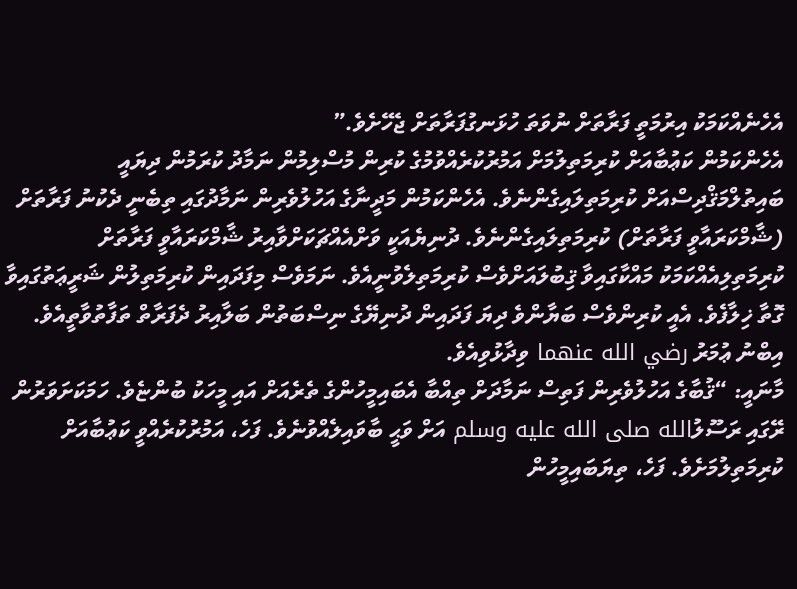އެހެނެއްކަމަކު އިރުމަތީ ފަރާތަށް ނުވަތަ ހުޅަނގުފަރާތަށް ޖެހޭށެވެ.”
އެހެންކަމުން ކަޢުބާއަށް ކުރިމަތިލުމަށް އަމުރުކުރެއްވުމުގެ ކުރިން މުސްލިމުން ނަމާދު ކުރަމުން ދިޔައީ ބައިތުލްމަޤްދިސްއަށް ކުރިމަތިލައިގެންނެވެ. އެހެންކަމުން މަދީނާގެ އަހުލުވެރިން ނަމާދުގައި ތިބެނީ ދެކުނު ފަރާތަށް (ޝާމްކަރައާވީ ފަރާތަށް) ކުރިމަތިލައިގެންނެވެ. ދުނިޔެއަކީ ވަށްއެއްޗަކަށްވާއިރު ޝާމްކަރައާވީ ފަރާތަށް ކުރިމަތިލިއެއްކަމަކު މައްކާގައިވާ ޤިބުލައަށްވެސް ކުރިމަތިލެވުނީއެވެ. ނަމަވެސް މިފަދައިން ކުރިމަތިލުން ޝަރީޢަތުގައިވާ ގޮތާ ޚިލާފެވެ. އެއީ ކުރިންވެސް ބަޔާންވެ ދިޔަ ފަދައިން ދުނިޔޭގެ ނިސްބަތުން ބަލާއިރު ދެފަރާތް ތަފާތުވާތީއެވެ.
އިބްނު ޢުމަރު رضي الله عنهما ވިދާޅުވިއެވެ.
މާނައީ: “ޤުބާގެ އަހުލުވެރިން ފަތިސް ނަމާދަށް ތިއްބާ އެބައިމީހުންގެ ތެރެއަށް އައި މީހަކު ބުންޏެވެ. ހަމަކަށަވަރުން ރޭގައި ރަސޫލުالله صلى الله عليه وسلم އަށް ވަޙީ ބާވައިލެއްވުނެވެ. ފަހެ، އަމުރުކުރެއްވީ ކަޢުބާއަށް ކުރިމަތިލުމަށެވެ. ފަހެ، ތިޔަބައިމީހުން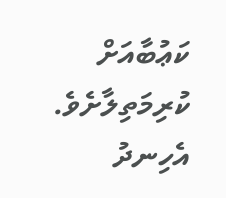ކަޢުބާއަށް ކުރިމަތިލާށެވެ. އެހިނދު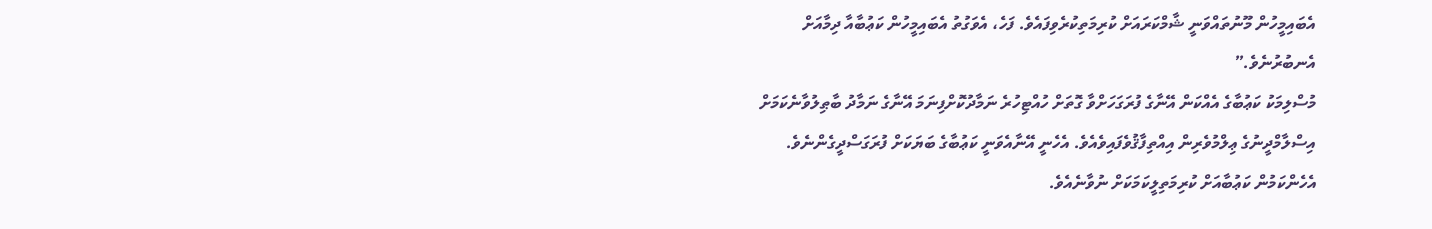އެބައިމީހުން މޫނުތައްވަނީ ޝާމްކަރައަށް ކުރިމަތިކުރެވިފައެވެ. ފަހެ، އެވަގުތު އެބައިމީހުން ކަޢުބާއާ ދިމާއަށް އެނބުރުނެވެ.”
މުސްލިމަކު ކަޢުބާގެ އެއްކަން އޭނާގެ ފުރަގަހަށްވާ ގޮތަށް ހުއްޓިހުރެ ނަމާދުކޮށްފިނަމަ އޭނާގެ ނަމާދު ބާޠިލުވާނެކަމަށް އިސްލާމްދީނުގެ ޢިލްމުވެރިން އިއްތިފާޤުވެފައިވެއެވެ. އެހެނީ އޭނާއެވަނީ ކަޢުބާގެ ބަޔަކަށް ފުރަގަސްދީގެންނެވެ. އެހެންކަމުން ކަޢުބާއަށް ކުރިމަތިލީކަމަކަށް ނުވާނެއެވެ.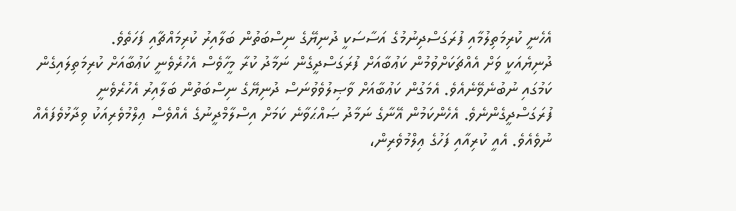އެހެނީ ކުރިމަތިލުމާއި ފުރަގަސްދިނުމުގެ އަސާސަކީ ދުނިޔޭގެ ނިސްބަތުން ބަލާއިރު ކުރިމައްޗާއި ފަހަތެވެ.
ދުނިޔެއަކީ ވަށް އެއްޗަކަށްވުމުން ކަޢުބާއަށް ފުރަގަސްދީގެން ނަމާދު ކުރާ މީހާވެސް އެހުރެވެނީ ކަޢުބާއަށް ކުރިމަތިލައިގެން ކަމުގައި ނުބުނެވޭނެއެވެ. އެމަގުން ކަޢުބާއަށް ވާޞިލުވެވުނަސް ދުނިޔޭގެ ނިސްބަތުން ބަލާއިރު އެހުރެވެނީ ފުރަގަސްދީގެންނެވެ. އެހެންކަމުން އޭނާގެ ނަމާދު ޞައްޙަވާނެ ކަމަށް އިސްލާމްދީނުގެ އެއްވެސް ޢިލްމުވެރިއަކު ވިދާޅުވެފައެއް ނުވެއެވެ. އެއީ ކުރިއާއި ފަހުގެ ޢިލްމުވެރިން،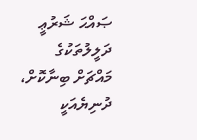ޞައްޙަ ޝަރުޢީ ދަލީލުތަކުގެ މައްޗަށް ބިނާކޮށް، ދުނިޔެއަކީ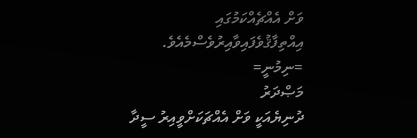ވަށް އެއްޗެއްކަމުގައި އިއްތިފާޤުވެފައިވާއިރުވެސްމެއެވެ.
=ނިމުނީ=
މަޞްދަރު
ދުނިޔެއަކީ ވަށް އެއްޗަކަށްވީއިރު ސީދާ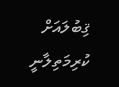ޤިބުލައަށް ކުރިމަތިލާނީ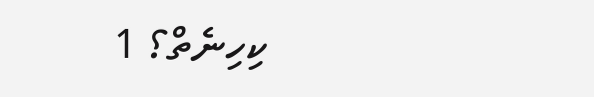ކިހިނެތް؟ 1